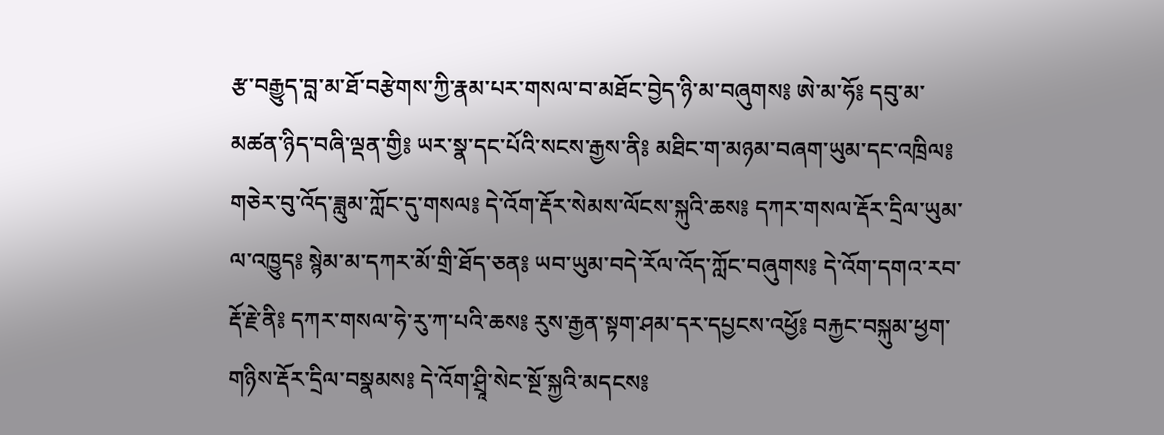རྩ་བརྒྱུད་བླ་མ་ཐོ་བརྩེགས་ཀྱི་རྣམ་པར་གསལ་བ་མཐོང་བྱེད་ཉི་མ་བཞུགས༔ ཨེ་མ་ཧོ༔ དབུ་མ་མཚན་ཉིད་བཞི་ལྡན་གྱི༔ ཡར་སྣ་དང་པོའི་སངས་རྒྱས་ནི༔ མཐིང་ག་མཉམ་བཞག་ཡུམ་དང་འཁྲིལ༔ གཅེར་བུ་འོད་ཟླུམ་ཀློང་དུ་གསལ༔ དེ་འོག་རྡོར་སེམས་ལོངས་སྐུའི་ཆས༔ དཀར་གསལ་རྡོར་དྲིལ་ཡུམ་ལ་འཁྱུད༔ སྙེམ་མ་དཀར་མོ་གྲི་ཐོད་ཅན༔ ཡབ་ཡུམ་བདེ་རོལ་འོད་ཀློང་བཞུགས༔ དེ་འོག་དགའ་རབ་རྡོ་རྗེ་ནི༔ དཀར་གསལ་ཧེ་རུ་ཀ་པའི་ཆས༔ རུས་རྒྱན་སྟག་ཤམ་དར་དཔྱངས་འཕྱོ༔ བརྐྱང་བསྐུམ་ཕྱག་གཉིས་རྡོར་དྲིལ་བསྣམས༔ དེ་འོག་ཤྲཱི་སེང་སྔོ་སྐྱའི་མདངས༔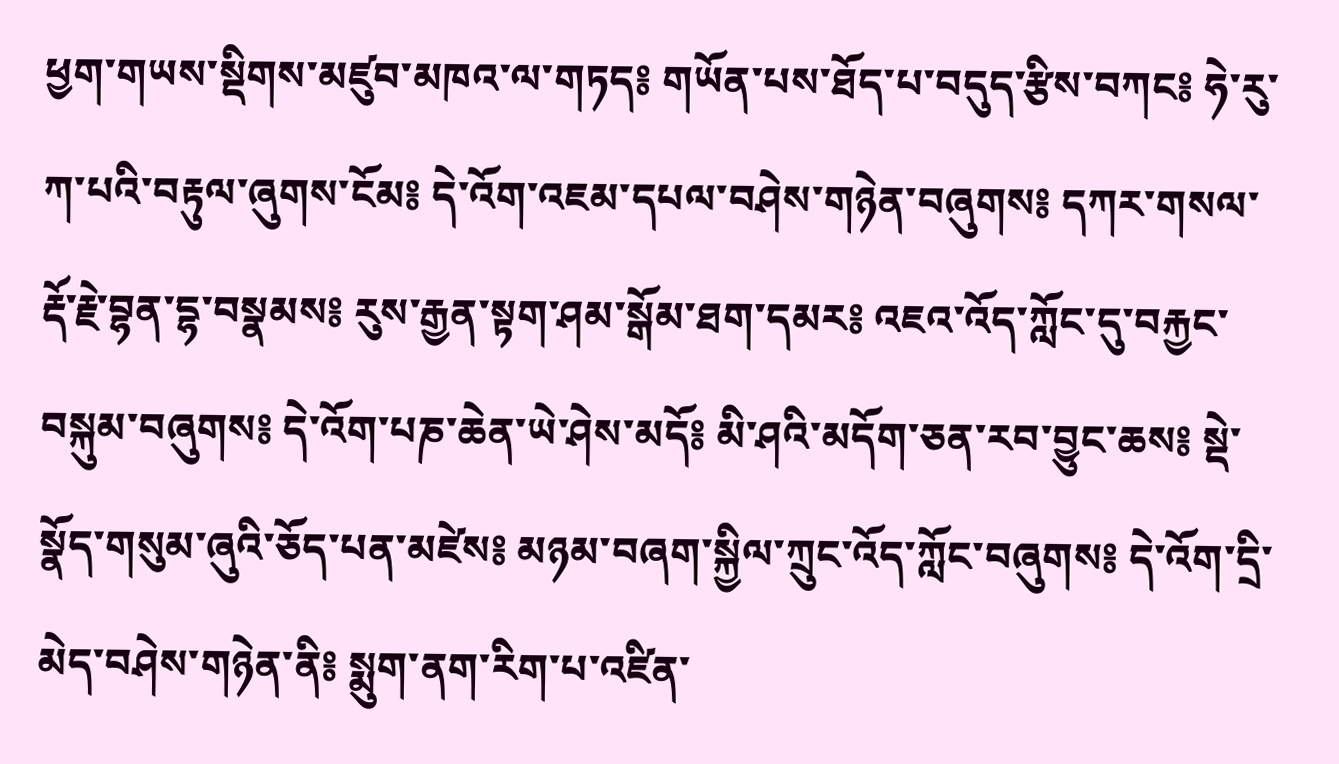ཕྱག་གཡས་སྡིགས་མཛུབ་མཁའ་ལ་གཏད༔ གཡོན་པས་ཐོད་པ་བདུད་རྩིས་བཀང༔ ཧེ་རུ་ཀ་པའི་བརྟུལ་ཞུགས་ངོམ༔ དེ་འོག་འཇམ་དཔལ་བཤེས་གཉེན་བཞུགས༔ དཀར་གསལ་རྡོ་རྗེ་བྷན་དྷ་བསྣམས༔ རུས་རྒྱན་སྟག་ཤམ་སྒོམ་ཐག་དམར༔ འཇའ་འོད་ཀློང་དུ་བརྐྱང་བསྐུམ་བཞུགས༔ དེ་འོག་པཎ་ཆེན་ཡེ་ཤེས་མདོ༔ མི་ཤའི་མདོག་ཅན་རབ་བྱུང་ཆས༔ སྡེ་སྣོད་གསུམ་ཞུའི་ཅོད་པན་མཛེས༔ མཉམ་བཞག་སྐྱིལ་ཀྲུང་འོད་ཀློང་བཞུགས༔ དེ་འོག་དྲི་མེད་བཤེས་གཉེན་ནི༔ སྨུག་ནག་རིག་པ་འཛིན་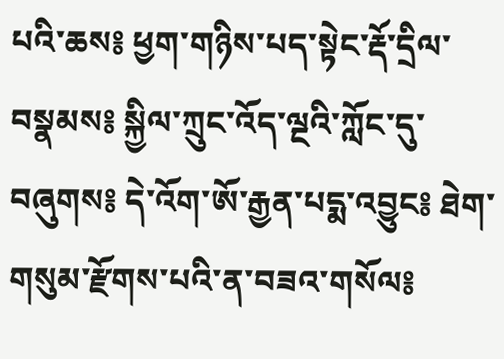པའི་ཆས༔ ཕྱག་གཉིས་པད་སྟེང་རྡོ་དྲིལ་བསྣམས༔ སྐྱིལ་ཀྲུང་འོད་ལྔའི་ཀློང་དུ་བཞུགས༔ དེ་འོག་ཨོ་རྒྱན་པདྨ་འབྱུང༔ ཐེག་གསུམ་རྫོགས་པའི་ན་བཟའ་གསོལ༔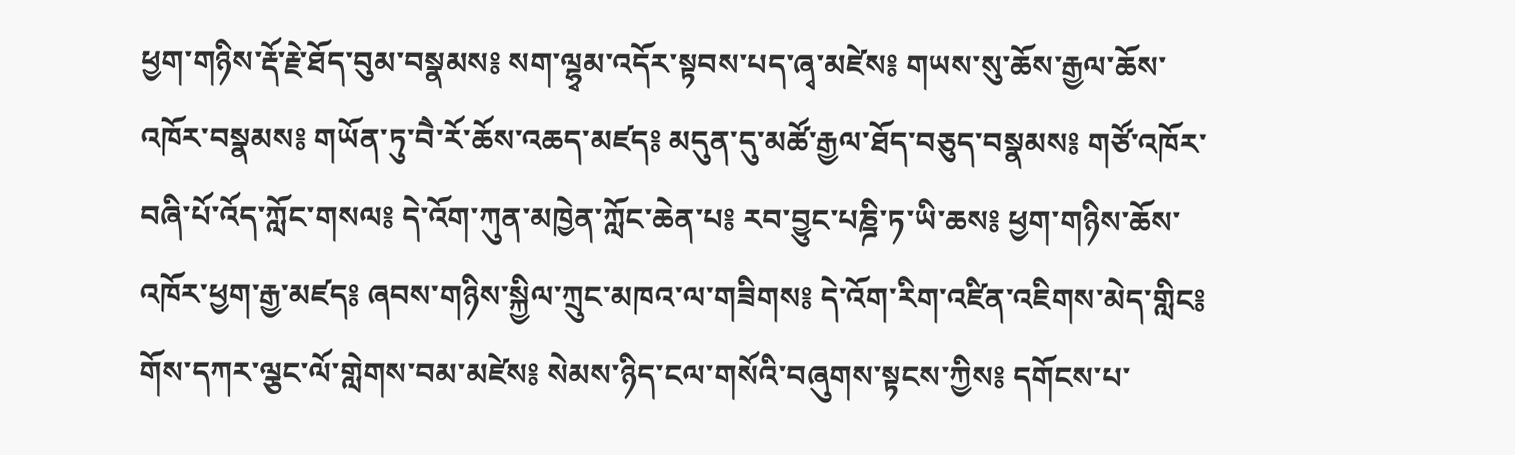ཕྱག་གཉིས་རྡོ་རྗེ་ཐོད་བུམ་བསྣམས༔ སག་ལྷྭམ་འདོར་སྟབས་པད་ཞྭ་མཛེས༔ གཡས་སུ་ཆོས་རྒྱལ་ཆོས་འཁོར་བསྣམས༔ གཡོན་ཏུ་བཻ་རོ་ཆོས་འཆད་མཛད༔ མདུན་དུ་མཚོ་རྒྱལ་ཐོད་བཅུད་བསྣམས༔ གཙོ་འཁོར་བཞི་པོ་འོད་ཀློང་གསལ༔ དེ་འོག་ཀུན་མཁྱེན་ཀློང་ཆེན་པ༔ རབ་བྱུང་པཎྜི་ཏ་ཡི་ཆས༔ ཕྱག་གཉིས་ཆོས་འཁོར་ཕྱག་རྒྱ་མཛད༔ ཞབས་གཉིས་སྐྱིལ་ཀྲུང་མཁའ་ལ་གཟིགས༔ དེ་འོག་རིག་འཛིན་འཇིགས་མེད་གླིང༔ གོས་དཀར་ལྕང་ལོ་གླེགས་བམ་མཛེས༔ སེམས་ཉིད་ངལ་གསོའི་བཞུགས་སྟངས་ཀྱིས༔ དགོངས་པ་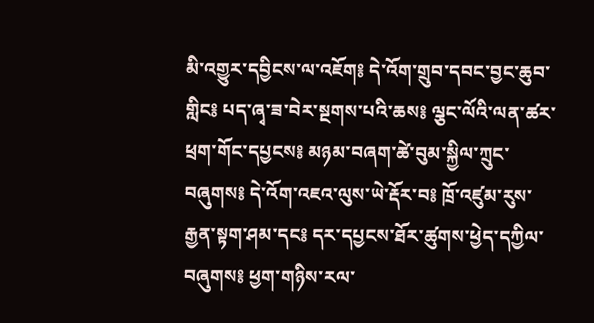མི་འགྱུར་དབྱིངས་ལ་འཇོག༔ དེ་འོག་གྲུབ་དབང་བྱང་ཆུབ་གླིང༔ པད་ཞྭ་ཟ་བེར་སྔགས་པའི་ཆས༔ ལྕང་ལོའི་ལན་ཚར་ཕྲག་གོང་དཔྱངས༔ མཉམ་བཞག་ཚེ་བུམ་སྐྱིལ་ཀྲུང་བཞུགས༔ དེ་འོག་འཇའ་ལུས་ཡེ་རྡོར་བ༔ ཁྲོ་འཛུམ་རུས་རྒྱན་སྟག་ཤམ་དང༔ དར་དཔྱངས་ཐོར་ཚུགས་ཕྱེད་དཀྱིལ་བཞུགས༔ ཕྱག་གཉིས་རལ་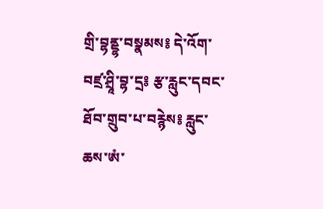གྲི་བྷནྡྷ་བསྣམས༔ དེ་འོག་བཛྲ་ཤྲཱི་བྷ་དྲ༔ རྩ་རླུང་དབང་ཐོབ་གྲུབ་པ་བརྙེས༔ རླུང་ཆས་ཨཾ་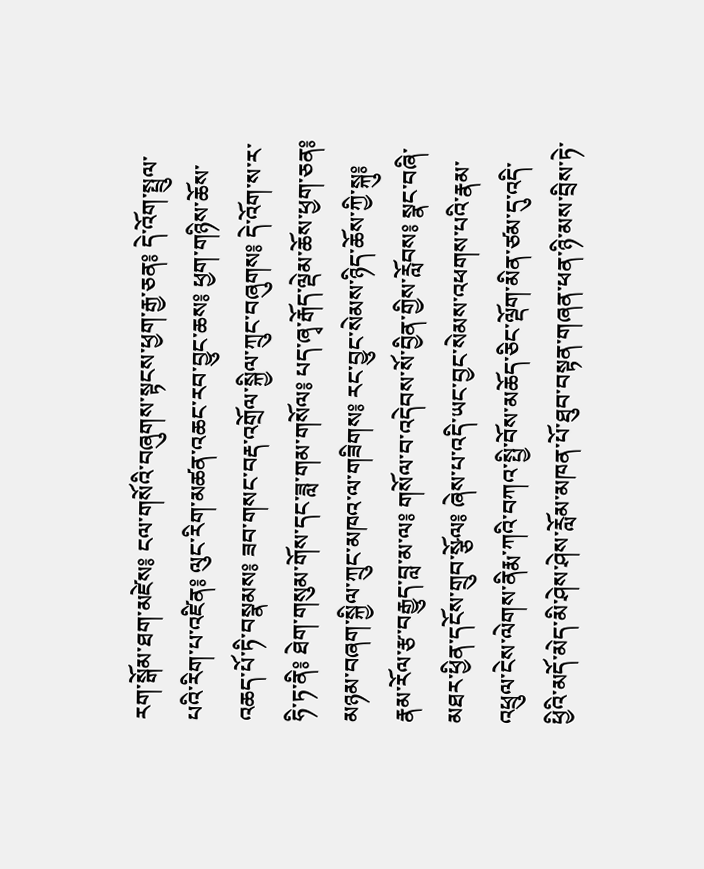རག་སྒོམ་ཐག་མཛེས༔ ངལ་གསོའི་བཞུགས་སྟངས་ཕྱག་རྒྱ་ཅན༔ དེ་འོག་སྤྲུལ་པའི་རིག་པ་འཛིན༔ ལུང་རིག་མཚན་འཆང་རབ་བྱུང་ཆས༔ ཕྱག་གཉིས་ཆོས་འཆད་པོ་ཏི་བསྣམས༔ ཟབ་གསང་བརྡ་འགྲོལ་སྐྱིལ་ཀྲུང་བཞུགས༔ དེ་འོག་ས་ར་ཧི་ཏ་ནི༔ ཐེག་གསུམ་གོས་དང་ཟླ་གམ་གསོལ༔ པད་ཞྭ་རྒོད་ལྡེམ་ཆོས་ཕྱག་ཅན༔ མཉམ་བཞག་སྐྱིལ་ཀྲུང་མཁའ་ལ་གཟིགས༔ རང་བྱུང་སེམས་ཉིད་ཆོས་ཀྱི་སྐུ༔ རྣམ་རོལ་རྩ་བརྒྱུད་བླ་མ་ལ༔ གསོལ་བ་འདེབས་སོ་བྱིན་གྱིས་རློབས༔ སྣང་བཞི་མཐར་ཕྱིན་དངོས་གྲུབ་སྩོལ༔ ཞེས་པ་འདི་ཡང་བྱང་སེམས་འཕགས་པའི་རྣམ་འཕྲུལ་ངེས་ལེགས་ནིརྨ་ཀའི་བཀའ་སྤྱི་བོས་མཆོད་ཅིང་ལྡོག་མིན་ཙམ་དུ་འདི་ཕྱིའི་མདོ་མེད་མི་ཤེས་ཤེས་རློམ་མཁན་པོ་ཐུབ་བསྟན་གཞན་ཕན་ཉི་མས་བྲིས་ཏེ་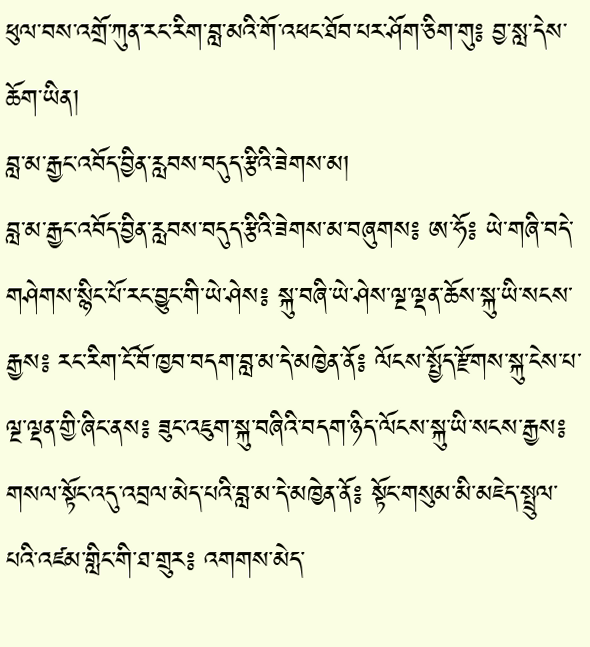ཕུལ་བས་འགྲོ་ཀུན་རང་རིག་བླ་མའི་གོ་འཕང་ཐོབ་པར་ཤོག་ཅིག་གུ༔ བྱ་སླ་དེས་ཆོག་ཡིན།
བླ་མ་རྒྱང་འབོད་བྱིན་རླབས་བདུད་རྩིའི་ཟེགས་མ།
བླ་མ་རྒྱང་འབོད་བྱིན་རླབས་བདུད་རྩིའི་ཟེགས་མ་བཞུགས༔ ཨ་ཧོ༔ ཡེ་གཞི་བདེ་གཤེགས་སྙིང་པོ་རང་བྱུང་གི་ཡེ་ཤེས༔ སྐུ་བཞི་ཡེ་ཤེས་ལྔ་ལྡན་ཆོས་སྐུ་ཡི་སངས་རྒྱས༔ རང་རིག་ངོ་བོ་ཁྱབ་བདག་བླ་མ་དེ་མཁྱེན་ནོ༔ ལོངས་སྤྱོད་རྫོགས་སྐུ་ངེས་པ་ལྔ་ལྡན་གྱི་ཞིང་ནས༔ ཟུང་འཇུག་སྐུ་བཞིའི་བདག་ཉིད་ལོངས་སྐུ་ཡི་སངས་རྒྱས༔ གསལ་སྟོང་འདུ་འབྲལ་མེད་པའི་བླ་མ་དེ་མཁྱེན་ནོ༔ སྟོང་གསུམ་མི་མཇེད་སྤྲུལ་པའི་འཛམ་གླིང་གི་ཐ་གྲུར༔ འགགས་མེད་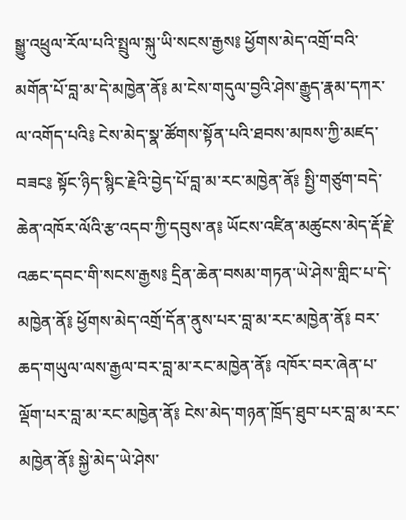སྒྱུ་འཕྲུལ་རོལ་པའི་སྤྲུལ་སྐུ་ཡི་སངས་རྒྱས༔ ཕྱོགས་མེད་འགྲོ་བའི་མགོན་པོ་བླ་མ་དེ་མཁྱེན་ནོ༔ མ་ངེས་གདུལ་བྱའི་ཤེས་རྒྱུད་རྣམ་དཀར་ལ་འགོད་པའི༔ ངེས་མེད་སྣ་ཚོགས་སྟོན་པའི་ཐབས་མཁས་ཀྱི་མཛད་བཟང༔ སྟོང་ཉིད་སྙིང་རྗེའི་བྱེད་པོ་བླ་མ་རང་མཁྱེན་ནོ༔ སྤྱི་གཙུག་བདེ་ཆེན་འཁོར་ལོའི་རྩ་འདབ་ཀྱི་དབུས་ན༔ ཡོངས་འཛིན་མཚུངས་མེད་རྡོ་རྗེ་འཆང་དབང་གི་སངས་རྒྱས༔ དྲིན་ཆེན་བསམ་གཏན་ཡེ་ཤེས་གླིང་པ་དེ་མཁྱེན་ནོ༔ ཕྱོགས་མེད་འགྲོ་དོན་ནུས་པར་བླ་མ་རང་མཁྱེན་ནོ༔ བར་ཆད་གཡུལ་ལས་རྒྱལ་བར་བླ་མ་རང་མཁྱེན་ནོ༔ འཁོར་བར་ཞེན་པ་ལྡོག་པར་བླ་མ་རང་མཁྱེན་ནོ༔ ངེས་མེད་གཉན་ཁྲོད་ཐུབ་པར་བླ་མ་རང་མཁྱེན་ནོ༔ སྐྱེ་མེད་ཡེ་ཤེས་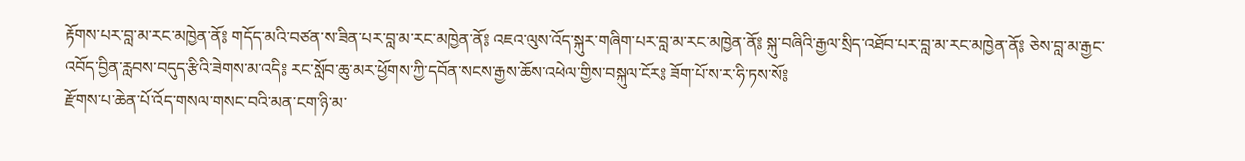རྟོགས་པར་བླ་མ་རང་མཁྱེན་ནོ༔ གདོད་མའི་བཙན་ས་ཟིན་པར་བླ་མ་རང་མཁྱེན་ནོ༔ འཇའ་ལུས་འོད་སྐུར་གཞིག་པར་བླ་མ་རང་མཁྱེན་ནོ༔ སྐུ་བཞིའི་རྒྱལ་སྲིད་འཐོབ་པར་བླ་མ་རང་མཁྱེན་ནོ༔ ཅེས་བླ་མ་རྒྱང་འབོད་བྱིན་རླབས་བདུད་རྩིའི་ཟེགས་མ་འདི༔ རང་སློབ་ཆུ་མར་ཕྱོགས་ཀྱི་དབོན་སངས་རྒྱས་ཆོས་འཕེལ་གྱིས་བསྐུལ་ངོར༔ ཟོག་པོ་ས་ར་ཧི་ཏས་སོ༔
རྫོགས་པ་ཆེན་པོ་འོད་གསལ་གསང་བའི་མན་ངག་ཉི་མ་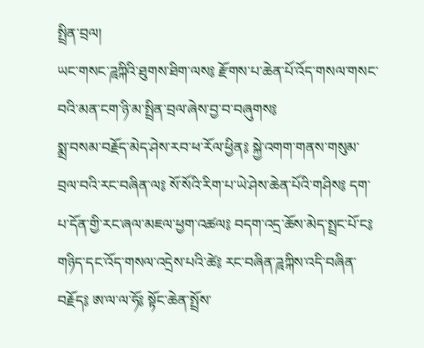སྤྲིན་བྲལ།
ཡང་གསང་ཌཱཀྐིའི་ཐུགས་ཐིག་ལས༔ རྫོགས་པ་ཆེན་པོ་འོད་གསལ་གསང་བའི་མན་ངག་ཉི་མ་སྤྲིན་བྲལ་ཞེས་བྱ་བ་བཞུགས༔
སྨྲ་བསམ་བརྗོད་མེད་ཤེས་རབ་ཕ་རོལ་ཕྱིན༔ སྐྱེ་འགག་གནས་གསུམ་བྲལ་བའི་རང་བཞིན་ལ༔ སོ་སོའི་རིག་པ་ཡེ་ཤེས་ཆེན་པོའི་གཤིས༔ དག་པ་དོན་གྱི་རང་ཞལ་མཇལ་ཕྱག་འཚལ༔ བདག་འདྲ་ཆོས་མེད་སྤྲང་པོ་ང༔ གཉིད་དང་འོད་གསལ་འདྲེས་པའི་ཚེ༔ རང་བཞིན་ཌཱཀྐིས་འདི་བཞིན་བརྗོད༔ ཨ་ལ་ལ་ཧོ༔ སྟོང་ཆེན་སྤྲོས་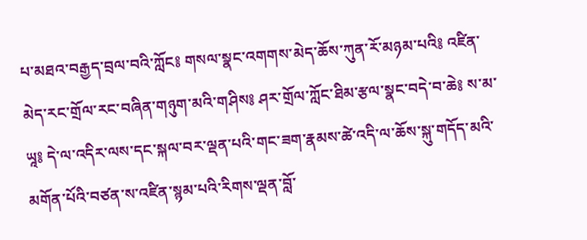པ་མཐའ་བརྒྱད་བྲལ་བའི་ཀློང༔ གསལ་སྣང་འགགས་མེད་ཆོས་ཀུན་རོ་མཉམ་པའི༔ འཛིན་མེད་རང་གྲོལ་རང་བཞིན་གཉུག་མའི་གཤིས༔ ཤར་གྲོལ་ཀློང་ཐིམ་རྩལ་སྣང་བདེ་བ་ཆེ༔ ས་མ་ཡཱ༔ དེ་ལ་འདིར་ལས་དང་སྐལ་བར་ལྡན་པའི་གང་ཟག་རྣམས་ཚེ་འདི་ལ་ཆོས་སྐུ་གདོད་མའི་མགོན་པོའི་བཙན་ས་འཛིན་སྙམ་པའི་རིགས་ལྡན་བློ་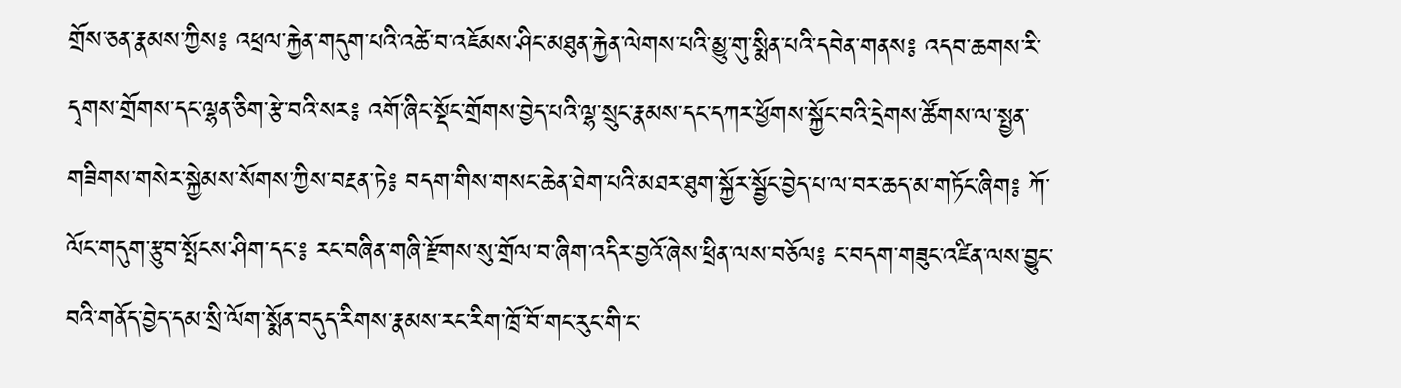གྲོས་ཅན་རྣམས་ཀྱིས༔ འཕྲལ་རྐྱེན་གདུག་པའི་འཚེ་བ་འཇོམས་ཤིང་མཐུན་རྐྱེན་ལེགས་པའི་མྱུ་གུ་སྨིན་པའི་དབེན་གནས༔ འདབ་ཆགས་རི་དྭགས་གྲོགས་དང་ལྷན་ཅིག་རྩེ་བའི་སར༔ འགོ་ཞིང་སྡོང་གྲོགས་བྱེད་པའི་ལྷ་སྲུང་རྣམས་དང་དཀར་ཕྱོགས་སྐྱོང་བའི་དྲེགས་ཚོགས་ལ་སྤྱན་གཟིགས་གསེར་སྐྱེམས་སོགས་ཀྱིས་བརྔན་ཏེ༔ བདག་གིས་གསང་ཆེན་ཐེག་པའི་མཐར་ཐུག་སྐྱོར་སྦྱོང་བྱེད་པ་ལ་བར་ཆད་མ་གཏོང་ཞིག༔ ཀོ་ལོང་གདུག་རྩུབ་སྤོངས་ཤིག་དང་༔ རང་བཞིན་གཞི་རྫོགས་སུ་གྲོལ་བ་ཞིག་འདིར་བྱའོ་ཞེས་ཕྲིན་ལས་བཅོལ༔ ང་བདག་གཟུང་འཛིན་ལས་བྱུང་བའི་གནོད་བྱེད་དམ་སྲི་ལོག་སྨོན་བདུད་རིགས་རྣམས་རང་རིག་ཁྲོ་བོ་གང་རུང་གི་ང་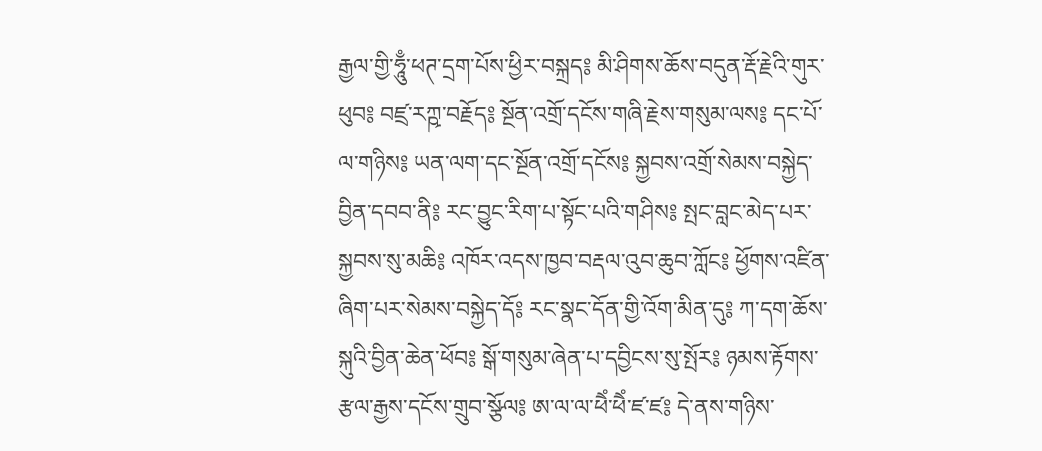རྒྱལ་གྱི་ཧཱུྃ་ཕཊ་དྲག་པོས་ཕྱིར་བསྐྲད༔ མི་ཤིགས་ཆོས་བདུན་རྡོ་རྗེའི་གུར་ཕུབ༔ བཛྲ་རཀྵ་བརྗོད༔ སྔོན་འགྲོ་དངོས་གཞི་རྗེས་གསུམ་ལས༔ དང་པོ་ལ་གཉིས༔ ཡན་ལག་དང་སྔོན་འགྲོ་དངོས༔ སྐྱབས་འགྲོ་སེམས་བསྐྱེད་བྱིན་དབབ་ནི༔ རང་བྱུང་རིག་པ་སྟོང་པའི་གཤིས༔ སྤང་བླང་མེད་པར་སྐྱབས་སུ་མཆི༔ འཁོར་འདས་ཁྱབ་བརྡལ་འུབ་ཆུབ་ཀློང༔ ཕྱོགས་འཛིན་ཞིག་པར་སེམས་བསྐྱེད་དོ༔ རང་སྣང་དོན་གྱི་འོག་མིན་དུ༔ ཀ་དག་ཆོས་སྐུའི་བྱིན་ཆེན་ཕོབ༔ སྒོ་གསུམ་ཞེན་པ་དབྱིངས་སུ་སྤོར༔ ཉམས་རྟོགས་རྩལ་རྒྱས་དངོས་གྲུབ་སྩོལ༔ ཨ་ལ་ལ་ཕཻཾ་ཕཻཾ་ཛ་ཛ༔ དེ་ནས་གཉིས་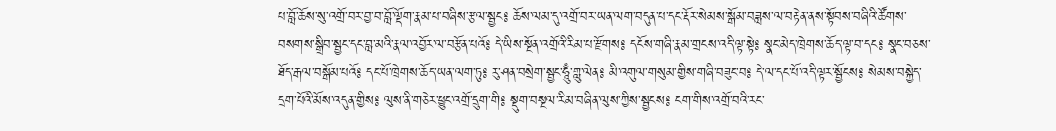པ་བློ་ཆོས་སུ་འགྲོ་བར་བྱ་བ་བློ་ལྡོག་རྣམ་པ་བཞིས་རྩལ་སྦྱང༔ ཆོས་ལམ་དུ་འགྲོ་བར་ཡན་ལག་བདུན་པ་དང་རྡོར་སེམས་སྒོམ་བཟླས་ལ་བརྟེན་ནས་སྟོབས་བཞིའི་ཚོགས་བསགས་སྒྲིབ་སྦྱང་དང་བླ་མའི་རྣལ་འབྱོར་ལ་བརྩོན་པའོ༔ དེ་ཡིས་སྔོན་འགྲོའི་རིམ་པ་རྫོགས༔ དངོས་གཞི་རྣམ་གྲངས་འདི་ལྟ་སྟེ༔ སྣང་མེད་ཁྲེགས་ཆོད་ལྟ་བ་དང༔ སྣང་བཅས་ཐོད་རྒལ་བསྒོམ་པའོ༔ དང་པོ་ཁྲེགས་ཆོད་ཡན་ལག་ཏུ༔ རུ་ཤན་བསྲེག་སྦྱང་ཧཱུྃ་གླུ་ལེན༔ མི་འགུལ་གསུམ་གྱིས་གཞི་བཟུང་བ༔ དེ་ལ་དང་པོ་འདི་ལྟར་སྦྱོངས༔ སེམས་བསྐྱེད་དྲག་པོའི་མོས་འདུན་གྱིས༔ ལུས་ནི་གཅེར་ཕྱུང་འགྲོ་དྲུག་གི༔ སྡུག་བསྔལ་རིམ་བཞིན་ལུས་ཀྱིས་སྦྱངས༔ ངག་གིས་འགྲོ་བའི་རང་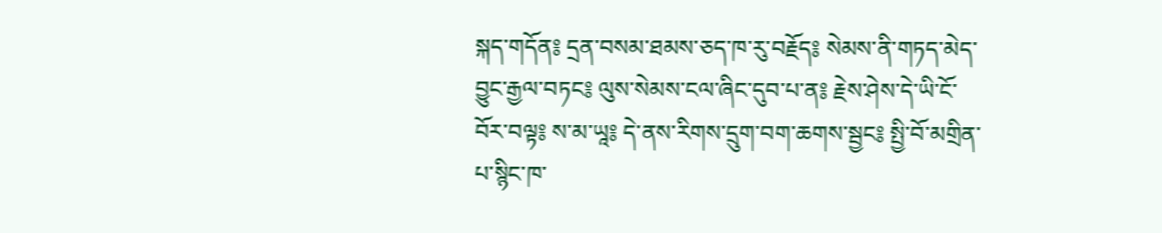སྐད་གདོན༔ དྲན་བསམ་ཐམས་ཅད་ཁ་རུ་བརྗོད༔ སེམས་ནི་གཏད་མེད་བྱུང་རྒྱལ་བཏང༔ ལུས་སེམས་ངལ་ཞིང་དུབ་པ་ན༔ རྗེས་ཤེས་དེ་ཡི་ངོ་བོར་བལྟ༔ ས་མ་ཡཱ༔ དེ་ནས་རིགས་དྲུག་བག་ཆགས་སྦྱང༔ སྤྱི་བོ་མགྲིན་པ་སྙིང་ཁ་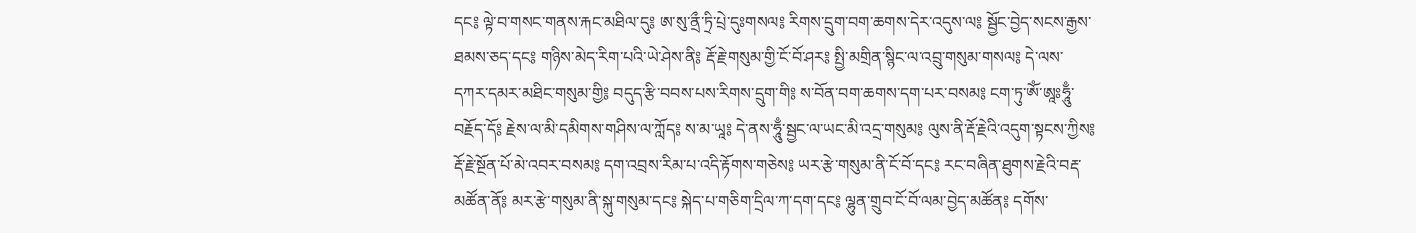དང༔ ལྟེ་བ་གསང་གནས་རྐང་མཐིལ་དུ༔ ཨ་སུ་ནྲྀ་ཏྲི་པྲེ་དུཿགསལ༔ རིགས་དྲུག་བག་ཆགས་དེར་འདུས་ལ༔ སྦྱོང་བྱེད་སངས་རྒྱས་ཐམས་ཅད་དང༔ གཉིས་མེད་རིག་པའི་ཡེ་ཤེས་ནི༔ རྡོ་རྗེ་གསུམ་གྱི་ངོ་བོ་ཤར༔ སྤྱི་མགྲིན་སྙིང་ལ་འབྲུ་གསུམ་གསལ༔ དེ་ལས་དཀར་དམར་མཐིང་གསུམ་གྱི༔ བདུད་རྩི་བབས་པས་རིགས་དྲུག་གི༔ ས་བོན་བག་ཆགས་དག་པར་བསམ༔ ངག་ཏུ་ཨོཾ་ཨཱཿཧཱུྃ་བརྗོད་དོ༔ རྗེས་ལ་མི་དམིགས་གཤིས་ལ་ཀློད༔ ས་མ་ཡཱ༔ དེ་ནས་ཧཱུྃ་སྦྱང་ལ་ཡང་མི་འདྲ་གསུམ༔ ལུས་ནི་རྡོ་རྗེའི་འདུག་སྟངས་ཀྱིས༔ རྡོ་རྗེ་སྔོན་པོ་མེ་འབར་བསམ༔ དག་འབྲས་རིམ་པ་འདི་རྟོགས་གཅེས༔ ཡར་རྩེ་གསུམ་ནི་ངོ་བོ་དང༔ རང་བཞིན་ཐུགས་རྗེའི་བརྡ་མཚོན་ནོ༔ མར་རྩེ་གསུམ་ནི་སྐུ་གསུམ་དང༔ སྐེད་པ་གཅིག་དྲིལ་ཀ་དག་དང༔ ལྷུན་གྲུབ་ངོ་བོ་ལམ་བྱེད་མཚོན༔ དགོས་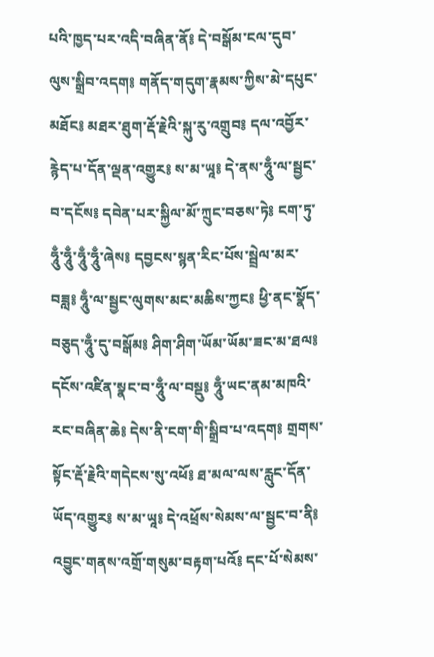པའི་ཁྱད་པར་འདི་བཞིན་ནོ༔ དེ་བསྒོམ་ངལ་དུབ་ལུས་སྒྲིབ་འདག༔ གནོད་གདུག་རྣམས་ཀྱིས་མེ་དཔུང་མཐོང༔ མཐར་ཐུག་རྡོ་རྗེའི་སྐུ་རུ་འགྲུབ༔ དལ་འབྱོར་རྙེད་པ་དོན་ལྡན་འགྱུར༔ ས་མ་ཡཱ༔ དེ་ནས་ཧཱུྃ་ལ་སྦྱང་བ་དངོས༔ དབེན་པར་སྐྱིལ་མོ་ཀྲུང་བཅས་ཏེ༔ ངག་ཏུ་ཧཱུྃ་ཧཱུྃ་ཧཱུྃ་ཧཱུྃ་ཞེས༔ དབྱངས་སྙན་རིང་པོས་སྦྲེལ་མར་བཟླ༔ ཧཱུྃ་ལ་སྦྱང་ལུགས་མང་མཆིས་ཀྱང༔ ཕྱི་ནང་སྣོད་བཅུད་ཧཱུྃ་དུ་བསྒོམ༔ ཤིག་ཤིག་ཡོམ་ཡོམ་ཟང་མ་ཐལ༔ དངོས་འཛིན་སྣང་བ་ཧཱུྃ་ལ་བསྡུ༔ ཧཱུྃ་ཡང་ནམ་མཁའི་རང་བཞིན་ཆེ༔ དེས་ནི་ངག་གི་སྒྲིབ་པ་འདག༔ གྲགས་སྟོང་རྡོ་རྗེའི་གདེངས་སུ་འཕོ༔ ཐ་མལ་ལས་རླུང་དོན་ཡོད་འགྱུར༔ ས་མ་ཡཱ༔ དེ་འཕྲོས་སེམས་ལ་སྦྱང་བ་ནི༔ འབྱུང་གནས་འགྲོ་གསུམ་བརྟག་པའོ༔ དང་པོ་སེམས་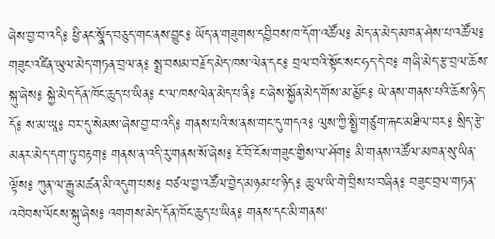ཞེས་བྱ་བ་འདི༔ ཕྱི་ནང་སྣོད་བཅུད་གང་ནས་བྱུང༔ ཡོད་ན་གཟུགས་དབྱིབས་ཁ་དོག་འཚོལ༔ མེད་ན་མེད་མཁན་ཤེས་པ་འཚོལ༔ གཟུང་འཛིན་ཡུལ་མེད་གཏན་བྲལ་ན༔ སྨྲ་བསམ་བརྗོད་མེད་ཁས་ལེན་དང༔ བྲལ་བའི་སྟོང་སང་ཧད་དེ་བ༔ གཞི་མེད་རྩ་བྲལ་ཆོས་སྐུ་ཞེས༔ སྐྱེ་མེད་དོན་ཁོང་ཆུད་པ་ཡིན༔ ང་ལ་ཁས་ལེན་མེད་པ་ནི༔ ང་ཞེས་སྐྱོན་མེད་གོས་མ་མྱོང༔ ཡེ་ནས་གནས་པའི་ཆོས་ཉིད་དོ༔ ས་མ་ཡཱ༔ བར་དུ་སེམས་ཞེས་བྱ་བ་འདི༔ གནས་པའི་ས་ནས་གང་དུ་གདའ༔ ལུས་ཀྱི་སྤྱི་གཙུག་རྐང་མཐིལ་བར༔ སྲིད་རྩེ་མནར་མེད་དག་ཏུ་བརྟག༔ གནས་ན་འདི་རུ་གནས་སོ་ཞེས༔ ངོ་བོ་ངོས་གཟུང་གྱིས་ལ་ཤོག༔ མི་གནས་འཚོལ་མཁན་སུ་ཡིན་ལྟོས༔ ཀུན་ལ་རྒྱུ་མཚན་མི་འདུག་པས༔ བཙལ་བྱ་འཚོལ་བྱེད་མཉམ་པ་ཉིད༔ ཆུ་ལ་ཡི་གེ་བྲིས་པ་བཞིན༔ བཟུང་བྲལ་གཏན་འབེབས་ལོངས་སྐུ་ཞེས༔ འགགས་མེད་དོན་ཁོང་ཆུད་པ་ཡིན༔ གནས་དང་མི་གནས་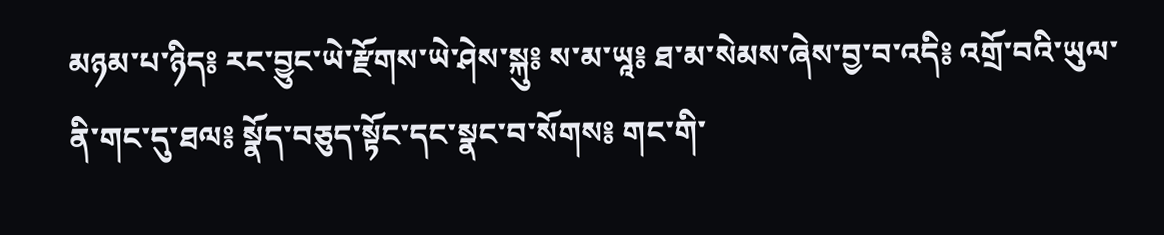མཉམ་པ་ཉིད༔ རང་བྱུང་ཡེ་རྫོགས་ཡེ་ཤེས་སྐུ༔ ས་མ་ཡཱ༔ ཐ་མ་སེམས་ཞེས་བྱ་བ་འདི༔ འགྲོ་བའི་ཡུལ་ནི་གང་དུ་ཐལ༔ སྣོད་བཅུད་སྟོང་དང་སྣང་བ་སོགས༔ གང་གི་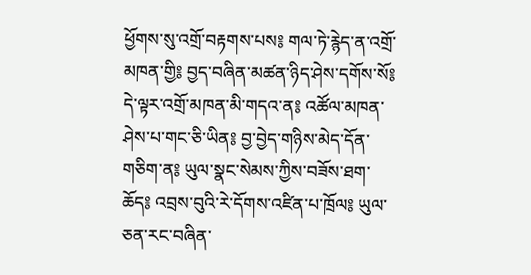ཕྱོགས་སུ་འགྲོ་བརྟགས་པས༔ གལ་ཏེ་རྙེད་ན་འགྲོ་མཁན་གྱི༔ བྱད་བཞིན་མཚན་ཉིད་ཤེས་དགོས་སོ༔ དེ་ལྟར་འགྲོ་མཁན་མི་གདའ་ན༔ འཚོལ་མཁན་ཤེས་པ་གང་ཅི་ཡིན༔ བྱ་བྱེད་གཉིས་མེད་དོན་གཅིག་ན༔ ཡུལ་སྣང་སེམས་ཀྱིས་བཟོས་ཐག་ཆོད༔ འབྲས་བུའི་རེ་དོགས་འཛིན་པ་ཁྲོལ༔ ཡུལ་ཅན་རང་བཞིན་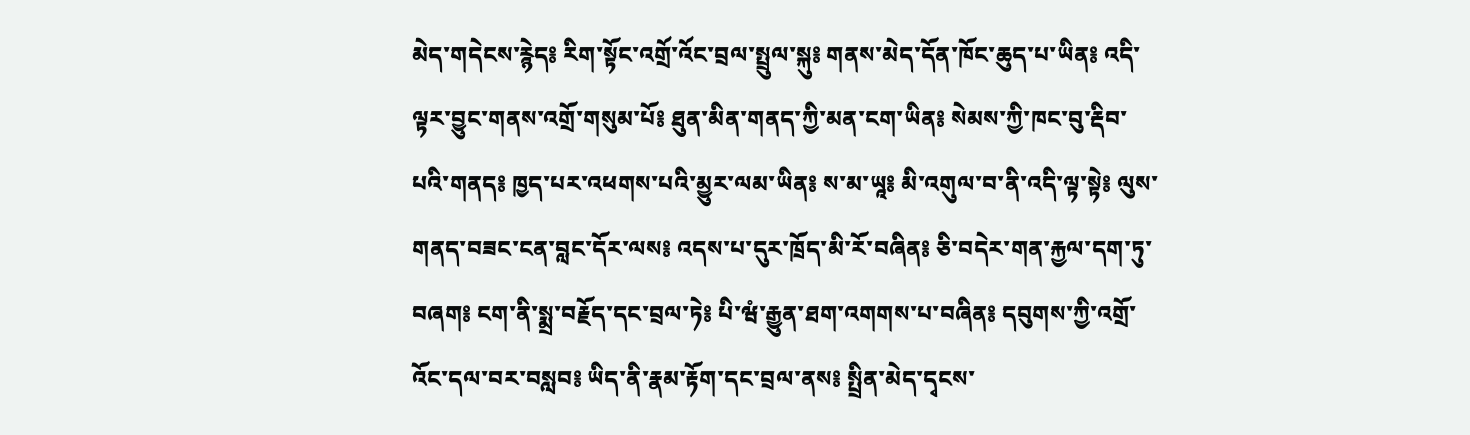མེད་གདེངས་རྙེད༔ རིག་སྟོང་འགྲོ་འོང་བྲལ་སྤྲུལ་སྐུ༔ གནས་མེད་དོན་ཁོང་ཆུད་པ་ཡིན༔ འདི་ལྟར་བྱུང་གནས་འགྲོ་གསུམ་པོ༔ ཐུན་མིན་གནད་ཀྱི་མན་ངག་ཡིན༔ སེམས་ཀྱི་ཁང་བུ་རྡིབ་པའི་གནད༔ ཁྱད་པར་འཕགས་པའི་མྱུར་ལམ་ཡིན༔ ས་མ་ཡཱ༔ མི་འགུལ་བ་ནི་འདི་ལྟ་སྟེ༔ ལུས་གནད་བཟང་ངན་བླང་དོར་ལས༔ འདས་པ་དུར་ཁྲོད་མི་རོ་བཞིན༔ ཅི་བདེར་གན་རྐྱལ་དག་ཏུ་བཞག༔ ངག་ནི་སྨྲ་བརྗོད་དང་བྲལ་ཏེ༔ པི་ཝཾ་རྒྱུན་ཐག་འགགས་པ་བཞིན༔ དབུགས་ཀྱི་འགྲོ་འོང་དལ་བར་བསླབ༔ ཡིད་ནི་རྣམ་རྟོག་དང་བྲལ་ནས༔ སྤྲིན་མེད་དྭངས་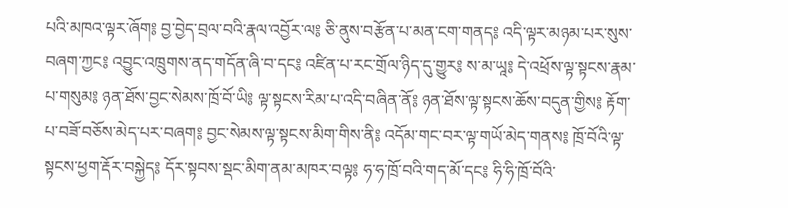པའི་མཁའ་ལྟར་ཞོག༔ བྱ་བྱེད་བྲལ་བའི་རྣལ་འབྱོར་ལ༔ ཅི་ནུས་བརྩོན་པ་མན་ངག་གནད༔ འདི་ལྟར་མཉམ་པར་སུས་བཞག་ཀྱང༔ འབྱུང་འཁྲུགས་ནད་གདོན་ཞི་བ་དང༔ འཛིན་པ་རང་གྲོལ་ཉིད་དུ་གྱུར༔ ས་མ་ཡཱ༔ དེ་འཕྲོས་ལྟ་སྟངས་རྣམ་པ་གསུམ༔ ཉན་ཐོས་བྱང་སེམས་ཁྲོ་བོ་ཡི༔ ལྟ་སྟངས་རིམ་པ་འདི་བཞིན་ནོ༔ ཉན་ཐོས་ལྟ་སྟངས་ཆོས་བདུན་གྱིས༔ རྟོག་པ་བཟོ་བཅོས་མེད་པར་བཞག༔ བྱང་སེམས་ལྟ་སྟངས་མིག་གིས་ནི༔ འདོམ་གང་བར་ལྟ་གཡོ་མེད་གནས༔ ཁྲོ་བོའི་ལྟ་སྟངས་ཕྱག་རྡོར་བསྐྱེད༔ དོར་སྟབས་སྡང་མིག་ནམ་མཁར་བལྟ༔ ཧ་ཧ་ཁྲོ་བའི་གད་མོ་དང༔ ཧི་ཧི་ཁྲོ་བོའི་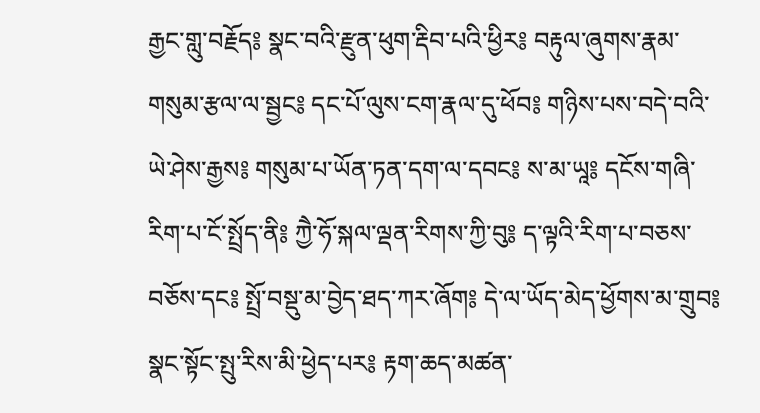རྒྱང་གླུ་བརྗོད༔ སྣང་བའི་རྫུན་ཕུག་རྡིབ་པའི་ཕྱིར༔ བརྟུལ་ཞུགས་རྣམ་གསུམ་རྩལ་ལ་སྦྱང༔ དང་པོ་ལུས་ངག་རྣལ་དུ་ཕོབ༔ གཉིས་པས་བདེ་བའི་ཡེ་ཤེས་རྒྱས༔ གསུམ་པ་ཡོན་ཏན་དག་ལ་དབང༔ ས་མ་ཡཱ༔ དངོས་གཞི་རིག་པ་ངོ་སྤྲོད་ནི༔ ཀྱཻ་ཧོ་སྐལ་ལྡན་རིགས་ཀྱི་བུ༔ ད་ལྟའི་རིག་པ་བཅས་བཅོས་དང༔ སྤྲོ་བསྡུ་མ་བྱེད་ཐད་ཀར་ཞོག༔ དེ་ལ་ཡོད་མེད་ཕྱོགས་མ་གྲུབ༔ སྣང་སྟོང་སྤུ་རིས་མི་ཕྱེད་པར༔ རྟག་ཆད་མཚན་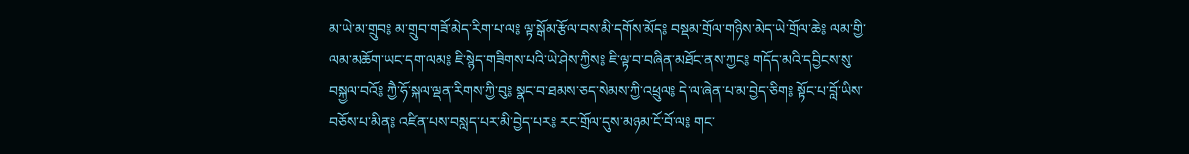མ་ཡེ་མ་གྲུབ༔ མ་གྲུབ་གཟོ་མེད་རིག་པ་ལ༔ ལྟ་སྒོམ་རྩོལ་བས་མི་དགོས་མོད༔ བསྡམ་གྲོལ་གཉིས་མེད་ཡེ་གྲོལ་ཆེ༔ ལམ་གྱི་ལམ་མཆོག་ཡང་དག་ལམ༔ ཇི་སྙེད་གཟིགས་པའི་ཡེ་ཤེས་ཀྱིས༔ ཇི་ལྟ་བ་བཞིན་མཐོང་ནས་ཀྱང༔ གདོད་མའི་དབྱིངས་སུ་བསྐྱལ་བའོ༔ ཀྱཻ་ཧོ་སྐལ་ལྡན་རིགས་ཀྱི་བུ༔ སྣང་བ་ཐམས་ཅད་སེམས་ཀྱི་འཕྲུལ༔ དེ་ལ་ཞེན་པ་མ་བྱེད་ཅིག༔ སྟོང་པ་བློ་ཡིས་བཅོས་པ་མིན༔ འཛིན་པས་བསླད་པར་མི་བྱེད་པར༔ རང་གྲོལ་དུས་མཉམ་ངོ་བོ་ལ༔ གང་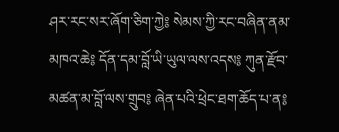ཤར་རང་སར་ཞོག་ཅིག་ཀྱེ༔ སེམས་ཀྱི་རང་བཞིན་ནམ་མཁའ་ཆེ༔ དོན་དམ་བློ་ཡི་ཡུལ་ལས་འདས༔ ཀུན་རྫོབ་མཚན་མ་བློ་ལས་གྲུབ༔ ཞེན་པའི་ཕྲེང་ཐག་ཆོད་པ་ན༔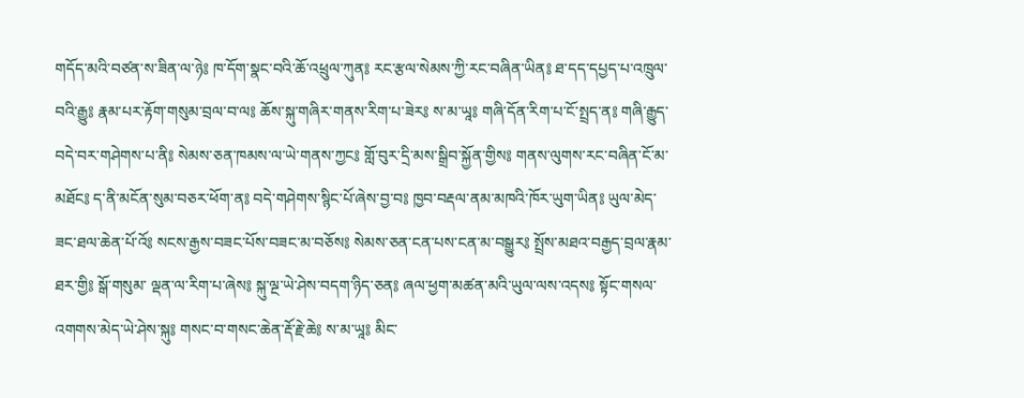གདོད་མའི་བཙན་ས་ཟིན་ལ་ཉེ༔ ཁ་དོག་སྣང་བའི་ཆོ་འཕྲུལ་ཀུན༔ རང་རྩལ་སེམས་ཀྱི་རང་བཞིན་ཡིན༔ ཐ་དད་དཔྱད་པ་འཁྲུལ་བའི་རྒྱུ༔ རྣམ་པར་རྟོག་གསུམ་བྲལ་བ་ལ༔ ཆོས་སྐུ་གཞིར་གནས་རིག་པ་ཟེར༔ ས་མ་ཡཱ༔ གཞི་དོན་རིག་པ་ངོ་སྤྲད་ན༔ གཞི་རྒྱུད་བདེ་བར་གཤེགས་པ་ནི༔ སེམས་ཅན་ཁམས་ལ་ཡེ་གནས་ཀྱང༔ གློ་བུར་དྲི་མས་སྒྲིབ་སྐྱོན་གྱིས༔ གནས་ལུགས་རང་བཞིན་ངོ་མ་མཐོང༔ ད་ནི་མངོན་སུམ་བཅར་ཕོག་ན༔ བདེ་གཤེགས་སྙིང་པོ་ཞེས་བྱ་བ༔ ཁྱབ་བརྡལ་ནམ་མཁའི་ཁོར་ཡུག་ཡིན༔ ཡུལ་མེད་ཟང་ཐལ་ཆེན་པོ་འོ༔ སངས་རྒྱས་བཟང་པོས་བཟང་མ་བཅོས༔ སེམས་ཅན་ངན་པས་ངན་མ་བསྒྱུར༔ སྤྲོས་མཐའ་བརྒྱད་བྲལ་རྣམ་ཐར་གྱི༔ སྒོ་གསུམ་ ལྡན་ལ་རིག་པ་ཞེས༔ སྐུ་ལྔ་ཡེ་ཤེས་བདག་ཉིད་ཅན༔ ཞལ་ཕྱག་མཚན་མའི་ཡུལ་ལས་འདས༔ སྟོང་གསལ་འགགས་མེད་ཡེ་ཤེས་སྐུ༔ གསང་བ་གསང་ཆེན་རྡོ་རྗེ་ཆེ༔ ས་མ་ཡཱ༔ མིང་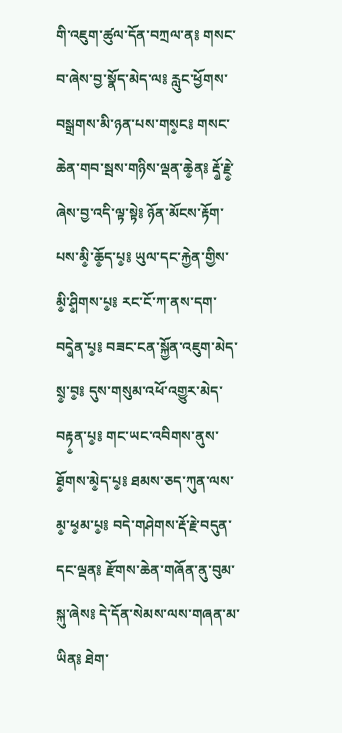གི་འཇུག་ཚུལ་དོན་བཀྲལ་ན༔ གསང་བ་ཞེས་བྱ་སྣོད་མེད་ལ༔ རླུང་ཕྱོགས་བསྒྲགས་མི་ཉན་པས་གས༵ང༔ གསང་ཆེན་གབ་སྦས་གཉིས་ལྡན་ཆེ༵ན༔ རྡོ༵་རྗེ༵་ཞེས་བྱ་འདི་ལྟ་སྟེ༔ ཉོན་མོངས་རྟོག་པས་མི༵་ཆོ༵ད་པ༵༔ ཡུལ་དང་རྐྱེན་གྱིས་མི༵་ཤི༵གས་པ༵༔ རང་ངོ་ཀ་ནས་དག་བདེ༵ན་པ༵༔ བཟང་ངན་སྐྱོན་འཇུག་མེད་སྲ༵་བ༵༔ དུས་གསུམ་འཕོ་འགྱུར་མེད་བརྟ༵ན་པ༵༔ གང་ཡང་འབིགས་ནུས་ཐོ༵གས་མེ༵ད་པ༵༔ ཐམས་ཅད་ཀུན་ལས་མ༵་ཕ༵མ་པ༵༔ བདེ་གཤེགས་རྡོ་རྗེ་བདུན་དང་ལྡན༔ རྫོགས་ཆེན་གཞོན་ནུ་བུམ་སྐུ་ཞེས༔ དེ་དོན་སེམས་ལས་གཞན་མ་ཡིན༔ ཐེག་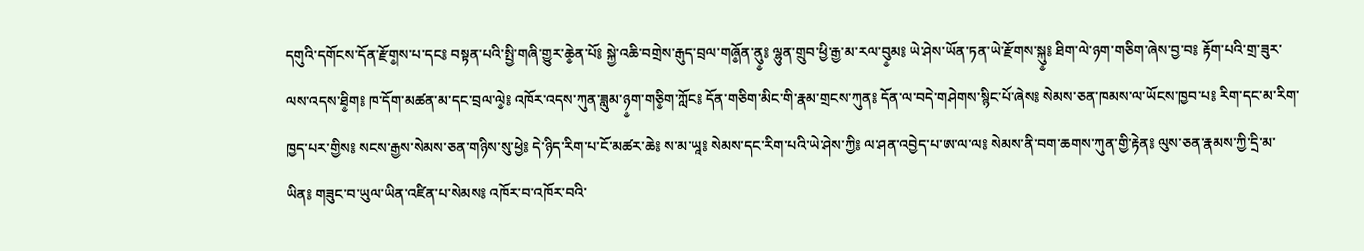དགུའི་དགོངས་དོན་རྫོག༵ས་པ་དང༔ བསྟན་པའི་སྤྱི་གཞི་གྱུར་ཆེ༵ན་པོ༔ སྐྱེ་འཆི་བགྲེས་རྒུད་བྲལ་གཞོ༵ན་ནུ༵༔ ལྷུན་གྲུབ་ཕྱི་རྒྱ་མ་རལ་བུ༵མ༔ ཡེ་ཤེས་ཡོན་ཏན་ཡེ་རྫོགས་སྐུ༵༔ ཐིག་ལེ་ཉག་གཅིག་ཞེས་བྱ་བ༔ རྟོག་པའི་གྲ་ཟུར་ལས་འདས་ཐི༵ག༔ ཁ་དོག་མཚན་མ་དང་བྲལ་ལེ༵༔ འཁོར་འདས་ཀུན་ཟླུམ་ཉ༵ག་གཅི༵ག་ཀློང༔ དོན་གཅིག་མིང་གི་རྣམ་གྲངས་ཀུན༔ དོན་ལ་བདེ་གཤེགས་སྙིང་པོ་ཞེས༔ སེམས་ཅན་ཁམས་ལ་ཡོངས་ཁྱབ་པ༔ རིག་དང་མ་རིག་ཁྱད་པར་གྱིས༔ སངས་རྒྱས་སེམས་ཅན་གཉིས་སུ་ཕྱེ༔ དེ་ཉིད་རིག་པ་ངོ་མཚར་ཆེ༔ ས་མ་ཡཱ༔ སེམས་དང་རིག་པའི་ཡེ་ཤེས་ཀྱི༔ ལ་ཤན་འབྱེད་པ་ཨ་ལ་ལ༔ སེམས་ནི་བག་ཆགས་ཀུན་གྱི་རྟེན༔ ལུས་ཅན་རྣམས་ཀྱི་དྲི་མ་ཡིན༔ གཟུང་བ་ཡུལ་ཡིན་འཛིན་པ་སེམས༔ འཁོར་བ་འཁོར་བའི་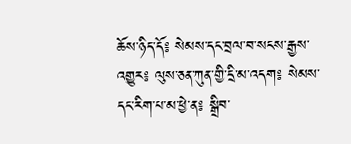ཆོས་ཉིད་དོ༔ སེམས་དང་བྲལ་བ་སངས་རྒྱས་འགྱུར༔ ལུས་ཅན་ཀུན་གྱི་དྲི་མ་འདག༔ སེམས་དང་རིག་པ་མ་ཕྱེ་ན༔ སྒྲིབ་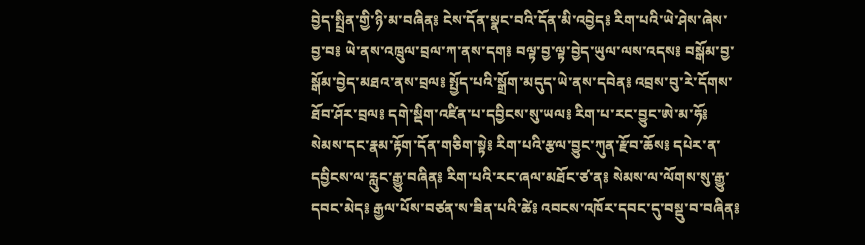བྱེད་སྤྲིན་གྱི་ཉི་མ་བཞིན༔ ངེས་དོན་སྣང་བའི་དོན་མི་འབྱེད༔ རིག་པའི་ཡེ་ཤེས་ཞེས་བྱ་བ༔ ཡེ་ནས་འཁྲུལ་བྲལ་ཀ་ནས་དག༔ བལྟ་བྱ་ལྟ་བྱེད་ཡུལ་ལས་འདས༔ བསྒོམ་བྱ་སྒོམ་བྱེད་མཐའ་ནས་བྲལ༔ སྤྱོད་པའི་སྒྲོག་མདུད་ཡེ་ནས་དབེན༔ འབྲས་བུ་རེ་དོགས་ཐོབ་ཤོར་བྲལ༔ དགེ་སྡིག་འཛིན་པ་དབྱིངས་སུ་ཡལ༔ རིག་པ་རང་བྱུང་ཨེ་མ་ཧོ༔ སེམས་དང་རྣམ་རྟོག་དོན་གཅིག་སྟེ༔ རིག་པའི་རྩལ་བྱུང་ཀུན་རྫོབ་ཆོས༔ དཔེར་ན་དབྱིངས་ལ་རླུང་རྒྱུ་བཞིན༔ རིག་པའི་རང་ཞལ་མཐོང་ཙ་ན༔ སེམས་ལ་ལོགས་སུ་རྒྱུ་དབང་མེད༔ རྒྱལ་པོས་བཙན་ས་ཟིན་པའི་ཚེ༔ འབངས་འཁོར་དབང་དུ་བསྡུ་བ་བཞིན༔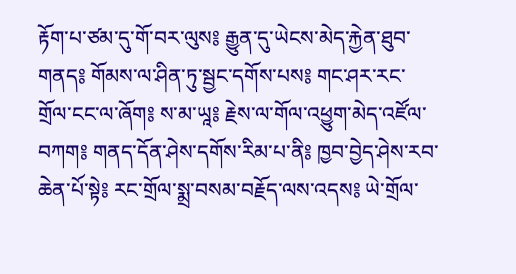རྟོག་པ་ཙམ་དུ་གོ་བར་ལུས༔ རྒྱུན་དུ་ཡེངས་མེད་རྐྱེན་ཐུབ་གནད༔ གོམས་ལ་ཤིན་ཏུ་སྦྱང་དགོས་པས༔ གང་ཤར་རང་གྲོལ་ངང་ལ་ཞོག༔ ས་མ་ཡཱ༔ རྗེས་ལ་གོལ་འཕྱུག་མེད་འཛོལ་བཀག༔ གནད་དོན་ཤེས་དགོས་རིམ་པ་ནི༔ ཁྱབ་བྱེད་ཤེས་རབ་ཆེན་པོ་སྟེ༔ རང་གྲོལ་སྨྲ་བསམ་བརྗོད་ལས་འདས༔ ཡེ་གྲོལ་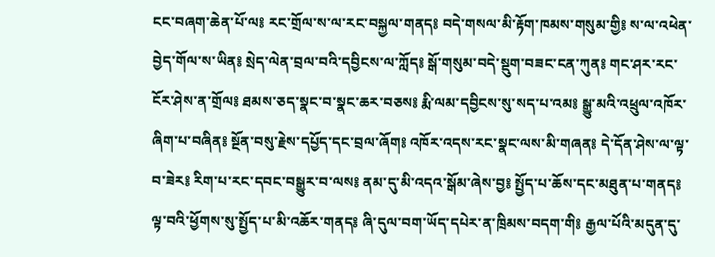ངང་བཞག་ཆེན་པོ་ལ༔ རང་གྲོལ་ས་ལ་རང་བསྐྱལ་གནད༔ བདེ་གསལ་མི་རྟོག་ཁམས་གསུམ་གྱི༔ ས་ལ་འཕེན་བྱེད་གོལ་ས་ཡིན༔ སྲེད་ལེན་བྲལ་བའི་དབྱིངས་ལ་ཀློད༔ སྒོ་གསུམ་བདེ་སྡུག་བཟང་ངན་ཀུན༔ གང་ཤར་རང་ངོར་ཤེས་ན་གྲོལ༔ ཐམས་ཅད་སྣང་བ་སྣང་ཆར་བཅས༔ རྨི་ལམ་དབྱིངས་སུ་སད་པ་འམ༔ སྒྱུ་མའི་འཕྲུལ་འཁོར་ཞིག་པ་བཞིན༔ སྔོན་བསུ་རྗེས་དཔྱོད་དང་བྲལ་ཞོག༔ འཁོར་འདས་རང་སྣང་ལས་མི་གཞན༔ དེ་དོན་ཤེས་ལ་ལྟ་བ་ཟེར༔ རིག་པ་རང་དབང་བསྒྱུར་བ་ལས༔ ནམ་དུ་མི་འདའ་སྒོམ་ཞེས་བྱ༔ སྤྱོད་པ་ཆོས་དང་མཐུན་པ་གནད༔ ལྟ་བའི་ཕྱོགས་སུ་སྤྱོད་པ་མི་འཆོར་གནད༔ ཞི་དུལ་བག་ཡོད་དཔེར་ན་ཁྲིམས་བདག་གི༔ རྒྱལ་པོའི་མདུན་དུ་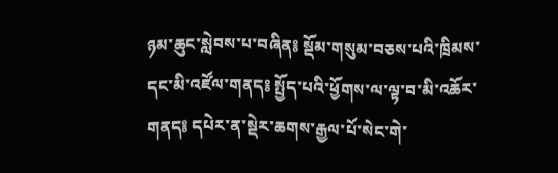ཉམ་ཆུང་སླེབས་པ་བཞིན༔ སྡོམ་གསུམ་བཅས་པའི་ཁྲིམས་དང་མི་འཛོལ་གནད༔ སྤྱོད་པའི་ཕྱོགས་ལ་ལྟ་བ་མི་འཆོར་གནད༔ དཔེར་ན་སྡེར་ཆགས་རྒྱལ་པོ་སེང་གེ་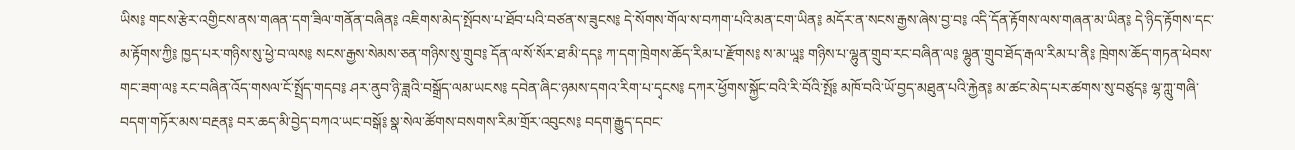ཡིས༔ གངས་རྩེར་འགྱིངས་ནས་གཞན་དག་ཟིལ་གནོན་བཞིན༔ འཇིགས་མེད་སྤོབས་པ་ཐོབ་པའི་བཙན་ས་ཟུངས༔ དེ་སོགས་གོལ་ས་བཀག་པའི་མན་ངག་ཡིན༔ མདོར་ན་སངས་རྒྱས་ཞེས་བྱ་བ༔ འདི་དོན་རྟོགས་ལས་གཞན་མ་ཡིན༔ དེ་ཉིད་རྟོགས་དང་མ་རྟོགས་ཀྱི༔ ཁྱད་པར་གཉིས་སུ་ཕྱེ་བ་ལས༔ སངས་རྒྱས་སེམས་ཅན་གཉིས་སུ་གྲུབ༔ དོན་ལ་སོ་སོར་ཐ་མི་དད༔ ཀ་དག་ཁྲེགས་ཆོད་རིམ་པ་རྫོགས༔ ས་མ་ཡཱ༔ གཉིས་པ་ལྷུན་གྲུབ་རང་བཞིན་ལ༔ ལྷུན་གྲུབ་ཐོད་རྒལ་རིམ་པ་ནི༔ ཁྲེགས་ཆོད་གཏན་ཕེབས་གང་ཟག་ལ༔ རང་བཞིན་འོད་གསལ་ངོ་སྤྲོད་གདབ༔ ཤར་ནུབ་ཉི་ཟླའི་བསྒྲོད་ལམ་ཡངས༔ དབེན་ཞིང་ཉམས་དགའ་རིག་པ་དྭངས༔ དཀར་ཕྱོགས་སྐྱོང་བའི་རི་བོའི་སྤོ༔ མཁོ་བའི་ཡོ་བྱད་མཐུན་པའི་རྐྱེན༔ མ་ཚང་མེད་པར་ཚགས་སུ་བཙུད༔ ལྷ་ཀླུ་གཞི་བདག་གཏོར་མས་བརྔན༔ བར་ཆད་མི་བྱེད་བཀའ་ཡང་བསྒོ༔ སྣ་སེལ་ཚོགས་བསགས་རིམ་གྲོར་འབུངས༔ བདག་རྒྱུད་དབང་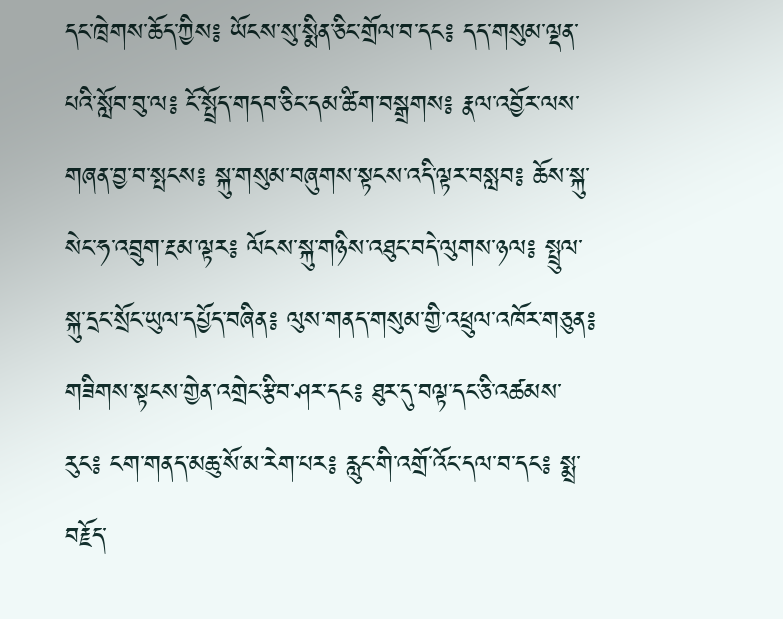དང་ཁྲེགས་ཆོད་ཀྱིས༔ ཡོངས་སུ་སྨིན་ཅིང་གྲོལ་བ་དང༔ དད་གསུམ་ལྡན་པའི་སློབ་བུ་ལ༔ ངོ་སྤྲོད་གདབ་ཅིང་དམ་ཚིག་བསྒྲགས༔ རྣལ་འབྱོར་ལས་གཞན་བྱ་བ་སྤངས༔ སྐུ་གསུམ་བཞུགས་སྟངས་འདི་ལྟར་བསླབ༔ ཆོས་སྐུ་སེང་ཧ་འབྲུག་རྔམ་ལྟར༔ ལོངས་སྐུ་གཉིས་འཐུང་བདེ་ལུགས་ཉལ༔ སྤྲུལ་སྐུ་དྲང་སྲོང་ཡུལ་དཔྱོད་བཞིན༔ ལུས་གནད་གསུམ་གྱི་འཕྲུལ་འཁོར་གཅུན༔ གཟིགས་སྟངས་གྱེན་འགྲེང་རྩིབ་ཤར་དང༔ ཐུར་དུ་བལྟ་དང་ཅི་འཚམས་རུང༔ ངག་གནད་མཆུ་སོ་མ་རེག་པར༔ རླུང་གི་འགྲོ་འོང་དལ་བ་དང༔ སྨྲ་བརྗོད་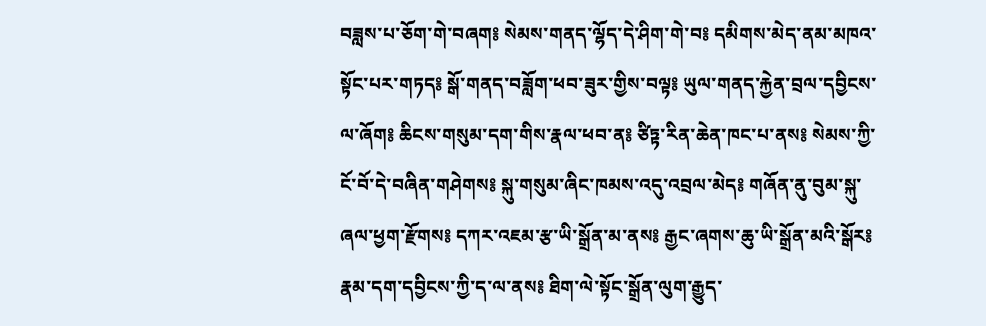བཟླས་པ་ཅོག་གེ་བཞག༔ སེམས་གནད་ལྷོད་དེ་ཤིག་གེ་བ༔ དམིགས་མེད་ནམ་མཁའ་སྟོང་པར་གཏད༔ སྒོ་གནད་བཟློག་ཕབ་ཟུར་གྱིས་བལྟ༔ ཡུལ་གནད་རྐྱེན་བྲལ་དབྱིངས་ལ་ཞོག༔ ཆིངས་གསུམ་དག་གིས་རྣལ་ཕབ་ན༔ ཙིཏྟ་རིན་ཆེན་ཁང་པ་ནས༔ སེམས་ཀྱི་ངོ་བོ་དེ་བཞིན་གཤེགས༔ སྐུ་གསུམ་ཞིང་ཁམས་འདུ་འབྲལ་མེད༔ གཞོན་ནུ་བུམ་སྐུ་ཞལ་ཕྱག་རྫོགས༔ དཀར་འཇམ་རྩ་ཡི་སྒྲོན་མ་ནས༔ རྒྱང་ཞགས་ཆུ་ཡི་སྒྲོན་མའི་སྒོར༔ རྣམ་དག་དབྱིངས་ཀྱི་ད་ལ་ནས༔ ཐིག་ལེ་སྟོང་སྒྲོན་ལུག་རྒྱུད་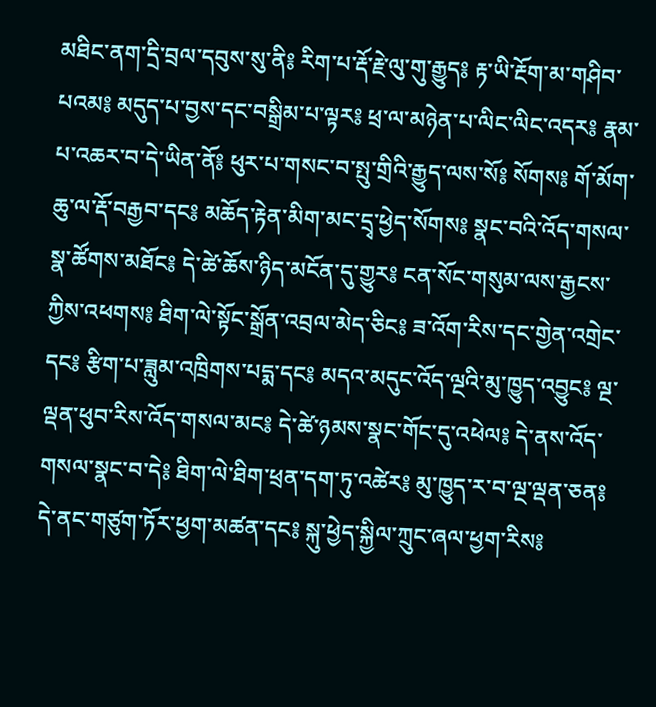མཐིང་ནག་དྲི་བྲལ་དབུས་སུ་ནི༔ རིག་པ་རྡོ་རྗེ་ལུ་གུ་རྒྱུད༔ རྟ་ཡི་རྔོག་མ་གཤིབ་པའམ༔ མདུད་པ་བྱས་དང་བསྒྲིམ་པ་ལྟར༔ ཕྲ་ལ་མཉེན་པ་ལིང་ལིང་འདར༔ རྣམ་པ་འཆར་བ་དེ་ཡིན་ནོ༔ ཕུར་པ་གསང་བ་སྤུ་གྲིའི་རྒྱུད་ལས་སོ༔ སོགས༔ གོ་མོག་ཆུ་ལ་རྡོ་བརྒྱབ་དང༔ མཆོད་རྟེན་མིག་མང་དྲྭ་ཕྱེད་སོགས༔ སྣང་བའི་འོད་གསལ་སྣ་ཚོགས་མཐོང༔ དེ་ཚེ་ཆོས་ཉིད་མངོན་དུ་གྱུར༔ ངན་སོང་གསུམ་ལས་རྒྱངས་ཀྱིས་འཕགས༔ ཐིག་ལེ་སྟོང་སྒྲོན་འབྲལ་མེད་ཅིང༔ ཟ་འོག་རིས་དང་གྱེན་འགྲེང་དང༔ རྩིག་པ་ཟླུམ་འཁྲིགས་པདྨ་དང༔ མདའ་མདུང་འོད་ལྔའི་མུ་ཁྱུད་འབྱུང༔ ལྔ་ལྡན་ཕུབ་རིས་འོད་གསལ་མང༔ དེ་ཚེ་ཉམས་སྣང་གོང་དུ་འཕེལ༔ དེ་ནས་འོད་གསལ་སྣང་བ་དེ༔ ཐིག་ལེ་ཐིག་ཕྲན་དག་ཏུ་འཚེར༔ མུ་ཁྱུད་ར་བ་ལྔ་ལྡན་ཅན༔ དེ་ནང་གཙུག་ཏོར་ཕྱག་མཚན་དང༔ སྐུ་ཕྱེད་སྐྱིལ་ཀྲུང་ཞལ་ཕྱག་རིས༔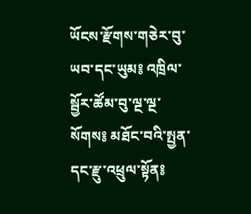ཡོངས་རྫོགས་གཅེར་བུ་ཡབ་དང་ཡུམ༔ འཁྲིལ་སྦྱོར་ཚོམ་བུ་ལྔ་ལྔ་སོགས༔ མཐོང་བའི་སྤྱན་དང་རྫུ་འཕྲུལ་སྟོན༔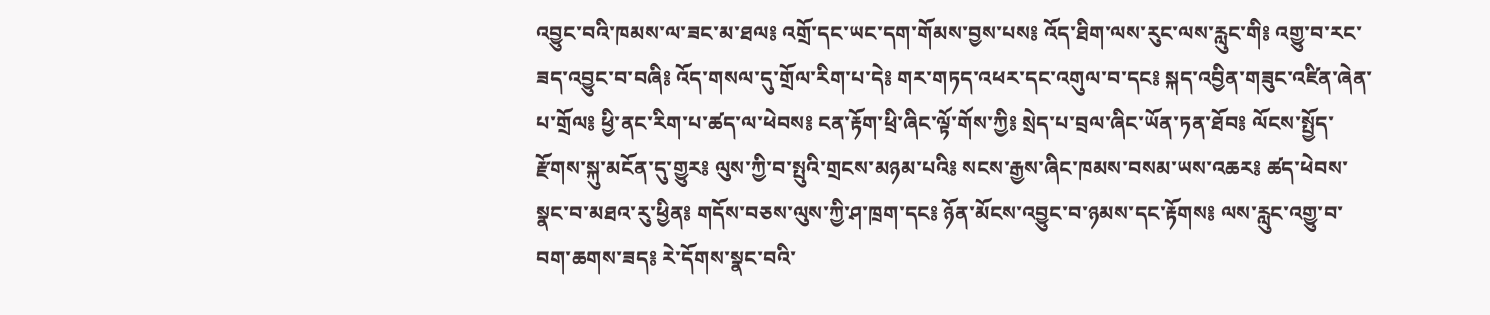འབྱུང་བའི་ཁམས་ལ་ཟང་མ་ཐལ༔ འགྲོ་དང་ཡང་དག་གོམས་བྱས་པས༔ འོད་ཐིག་ལས་རུང་ལས་རླུང་གི༔ འགྱུ་བ་རང་ཟད་འབྱུང་བ་བཞི༔ འོད་གསལ་དུ་གྲོལ་རིག་པ་དེ༔ གར་གཏད་འཕར་དང་འགུལ་བ་དང༔ སྐད་འབྱིན་གཟུང་འཛིན་ཞེན་པ་གྲོལ༔ ཕྱི་ནང་རིག་པ་ཚད་ལ་ཕེབས༔ ངན་རྟོག་ཕྲི་ཞིང་ལྟོ་གོས་ཀྱི༔ སྲེད་པ་བྲལ་ཞིང་ཡོན་ཏན་ཐོབ༔ ལོངས་སྤྱོད་རྫོགས་སྐུ་མངོན་དུ་གྱུར༔ ལུས་ཀྱི་བ་སྤུའི་གྲངས་མཉམ་པའི༔ སངས་རྒྱས་ཞིང་ཁམས་བསམ་ཡས་འཆར༔ ཚད་ཕེབས་སྣང་བ་མཐའ་རུ་ཕྱིན༔ གདོས་བཅས་ལུས་ཀྱི་ཤ་ཁྲག་དང༔ ཉོན་མོངས་འབྱུང་བ་ཉམས་དང་རྟོགས༔ ལས་རླུང་འགྱུ་བ་བག་ཆགས་ཟད༔ རེ་དོགས་སྣང་བའི་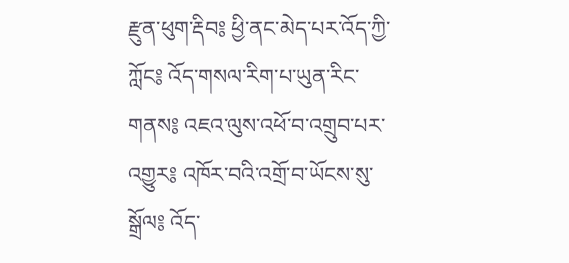རྫུན་ཕུག་རྡིབ༔ ཕྱི་ནང་མེད་པར་འོད་ཀྱི་ཀློང༔ འོད་གསལ་རིག་པ་ཡུན་རིང་གནས༔ འཇའ་ལུས་འཕོ་བ་འགྲུབ་པར་འགྱུར༔ འཁོར་བའི་འགྲོ་བ་ཡོངས་སུ་སྒྲོལ༔ འོད་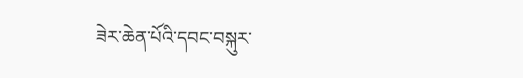ཟེར་ཆེན་པོའི་དབང་བསྐུར་